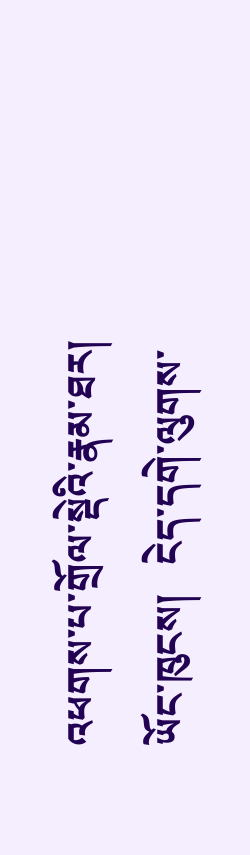འཕགས་པ་གྲོལ་སྡེའི་རྣམ་ཐར།
ཡོང་ཁུངས།   ངེད་དགེ་ལུགས་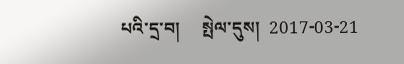པའི་དྲ་བ།     སྤེལ་དུས།  2017-03-21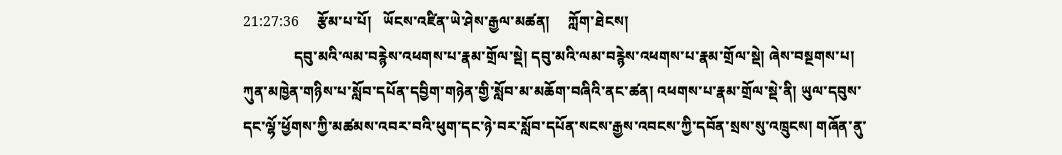21:27:36     རྩོམ་པ་པོ།   ཡོངས་འཛིན་ཡེ་ཤེས་རྒྱལ་མཚན།     ཀློག་ཐེངས།
              དབུ་མའི་ལམ་བརྙེས་འཕགས་པ་རྣམ་གྲོལ་སྡེ། དབུ་མའི་ལམ་བརྙེས་འཕགས་པ་རྣམ་གྲོལ་སྡེ། ཞེས་བསྔགས་པ། ཀུན་མཁྱེན་གཉིས་པ་སློབ་དཔོན་དབྱིག་གཉེན་གྱི་སློབ་མ་མཆོག་བཞིའི་ནང་ཚན། འཕགས་པ་རྣམ་གྲོལ་སྡེ་ནི། ཡུལ་དབུས་དང་ལྷོ་ཕྱོགས་ཀྱི་མཚམས་འབར་བའི་ཕུག་དང་ཉེ་བར་སློབ་དཔོན་སངས་རྒྱས་འབངས་ཀྱི་དབོན་སྲས་སུ་འཁྲུངས། གཞོན་ནུ་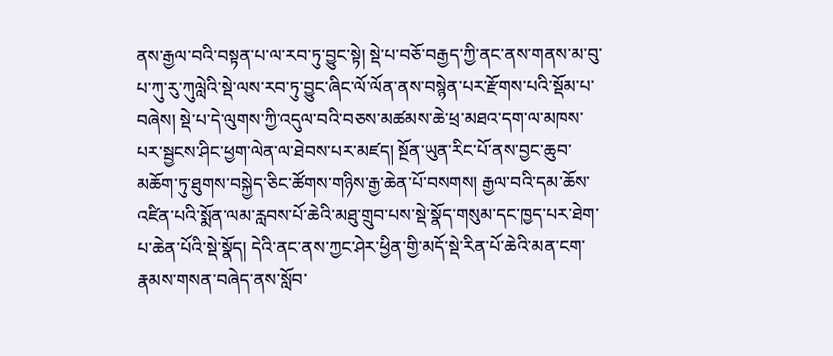ནས་རྒྱལ་བའི་བསྟན་པ་ལ་རབ་ཏུ་བྱུང་སྟེ། སྡེ་པ་བཅོ་བརྒྱད་ཀྱི་ནང་ནས་གནས་མ་བུ་པ་ཀུ་རུ་ཀུལླེའི་སྡེ་ལས་རབ་ཏུ་བྱུང་ཞིང་ལོ་ལོན་ནས་བསྙེན་པར་རྫོགས་པའི་སྡོམ་པ་བཞེས། སྡེ་པ་དེ་ལུགས་ཀྱི་འདུལ་བའི་བཅས་མཚམས་ཆེ་ཕྲ་མཐའ་དག་ལ་མཁས་པར་སྦྱངས་ཤིང་ཕྱག་ལེན་ལ་ཐེབས་པར་མཛད། སྔོན་ཡུན་རིང་པོ་ནས་བྱང་ཆུབ་མཆོག་ཏུ་ཐུགས་བསྐྱེད་ཅིང་ཚོགས་གཉིས་རྒྱ་ཆེན་པོ་བསགས། རྒྱལ་བའི་དམ་ཆོས་འཛིན་པའི་སྨོན་ལམ་རླབས་པོ་ཆེའི་མཐུ་གྲུབ་པས་སྡེ་སྣོད་གསུམ་དང་ཁྱད་པར་ཐེག་པ་ཆེན་པོའི་སྡེ་སྣོད། དེའི་ནང་ནས་ཀྱང་ཤེར་ཕྱིན་གྱི་མདོ་སྡེ་རིན་པོ་ཆེའི་མན་ངག་རྣམས་གསན་བཞེད་ནས་སློབ་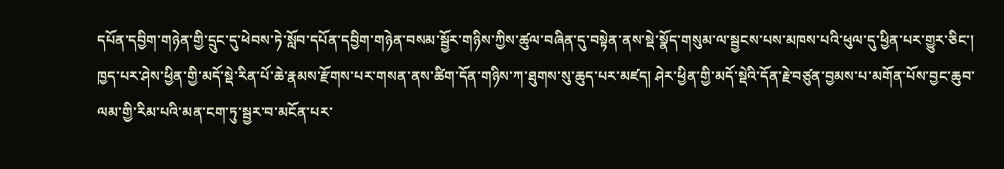དཔོན་དབྱིག་གཉེན་གྱི་དྲུང་དུ་ཕེབས་ཏེ་སློབ་དཔོན་དབྱིག་གཉེན་བསམ་སྦྱོར་གཉིས་ཀྱིས་ཚུལ་བཞིན་དུ་བསྟེན་ནས་སྡེ་སྣོད་གསུམ་ལ་སྦྱངས་པས་མཁས་པའི་ཕུལ་དུ་ཕྱིན་པར་གྱུར་ཅིང་། ཁྱད་པར་ཤེས་ཕྱིན་གྱི་མདོ་སྡེ་རིན་པོ་ཆེ་རྣམས་རྫོགས་པར་གསན་ནས་ཚིག་དོན་གཉིས་ཀ་ཐུགས་སུ་ཆུད་པར་མཛད། ཤེར་ཕྱིན་གྱི་མདོ་སྡེའི་དོན་རྗེ་བཙུན་བྱམས་པ་མགོན་པོས་བྱང་ཆུབ་ལམ་གྱི་རིམ་པའི་མན་ངག་ཏུ་སྦྱར་བ་མངོན་པར་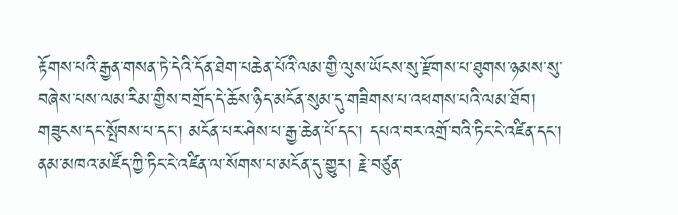རྟོགས་པའི་རྒྱན་གསན་ཏེ་དེའི་དོན་ཐེག་པཆེན་པོའི་ལམ་གྱི་ལུས་ཡོངས་སུ་རྫོགས་པ་ཐུགས་ཉམས་སུ་བཞེས་པས་ལམ་རིམ་གྱིས་བགྲོད་དེ་ཆོས་ཉིད་མངོན་སུམ་དུ་གཟིགས་པ་འཕགས་པའི་ལམ་ཐོབ། གཟུངས་དང་སྤོབས་པ་དང་། མངོན་པར་ཤེས་པ་རྒྱ་ཆེན་པོ་དང་། དཔའ་བར་འགྲོ་བའི་ཏིང་ངེ་འཛིན་དང་། ནམ་མཁའ་མཛོད་ཀྱི་ཏིང་ངེ་འཛིན་ལ་སོགས་པ་མངོན་དུ་གྱུར། རྗེ་བཙུན་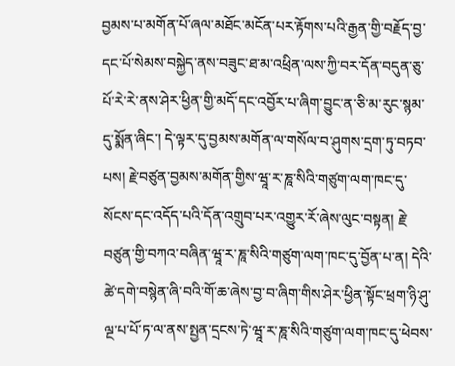བྱམས་པ་མགོན་པོ་ཞལ་མཐོང་མངོན་པར་རྟོགས་པའི་རྒྱན་གྱི་བརྗོད་བྱ་དང་པོ་སེམས་བསྐྱེད་ནས་བཟུང་ཐ་མ་འཕྲིན་ལས་ཀྱི་བར་དོན་བདུན་ཅུ་པོ་རེ་རེ་ནས་ཤེར་ཕྱིན་གྱི་མདོ་དང་འབྱོར་པ་ཞིག་བྱུང་ན་ཅི་མ་རུང་སྙམ་དུ་སྨོན་ཞིང་། དེ་ལྟར་དུ་བྱམས་མགོན་ལ་གསོལ་བ་ཤུགས་དྲག་ཏུ་བཏབ་པས། རྗེ་བཙུན་བྱམས་མགོན་གྱིས་ཝཱ་ར་ཎཱ་སིའི་གཙུག་ལག་ཁང་དུ་སོངས་དང་འདོད་པའི་དོན་འགྲུབ་པར་འགྱུར་རོ་ཞེས་ལུང་བསྟན། རྗེ་བཙུན་གྱི་བཀའ་བཞིན་ཝཱ་ར་ཎཱ་སིའི་གཙུག་ལག་ཁང་དུ་བྱོན་པ་ན། དེའི་ཚེ་དགེ་བསྙེན་ཞི་བའི་གོ་ཆ་ཞེས་བྱ་བ་ཞིག་གིས་ཤེར་ཕྱིན་སྟོང་ཕྲག་ཉི་ཤུ་ལྔ་པ་པོ་ཏ་ལ་ནས་སྤྱན་དྲངས་ཏེ་ཝཱ་ར་ཎཱ་སིའི་གཙུག་ལག་ཁང་དུ་ཕེབས་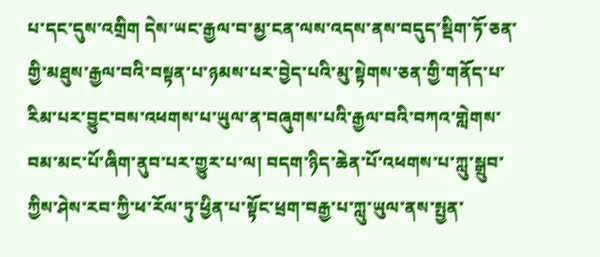པ་དང་དུས་འགྲིག དེས་ཡང་རྒྱལ་བ་མྱ་ངན་ལས་འདས་ནས་བདུད་སྡིག་ཏོ་ཅན་གྱི་མཐུས་རྒྱལ་བའི་བསྟན་པ་ཉམས་པར་བྱེད་པའི་མུ་སྟེགས་ཅན་གྱི་གནོད་པ་རིམ་པར་བྱུང་བས་འཕགས་པ་ཡུལ་ན་བཞུགས་པའི་རྒྱལ་བའི་བཀའ་གླེགས་བམ་མང་པོ་ཞིག་ནུབ་པར་གྱུར་པ་ལ། བདག་ཉིད་ཆེན་པོ་འཕགས་པ་ཀླུ་སྒྲུབ་ཀྱིས་ཤེས་རབ་ཀྱི་ཕ་རོལ་ཏུ་ཕྱིན་པ་སྟོང་ཕྲག་བརྒྱ་པ་ཀླུ་ཡུལ་ནས་སྤྱན་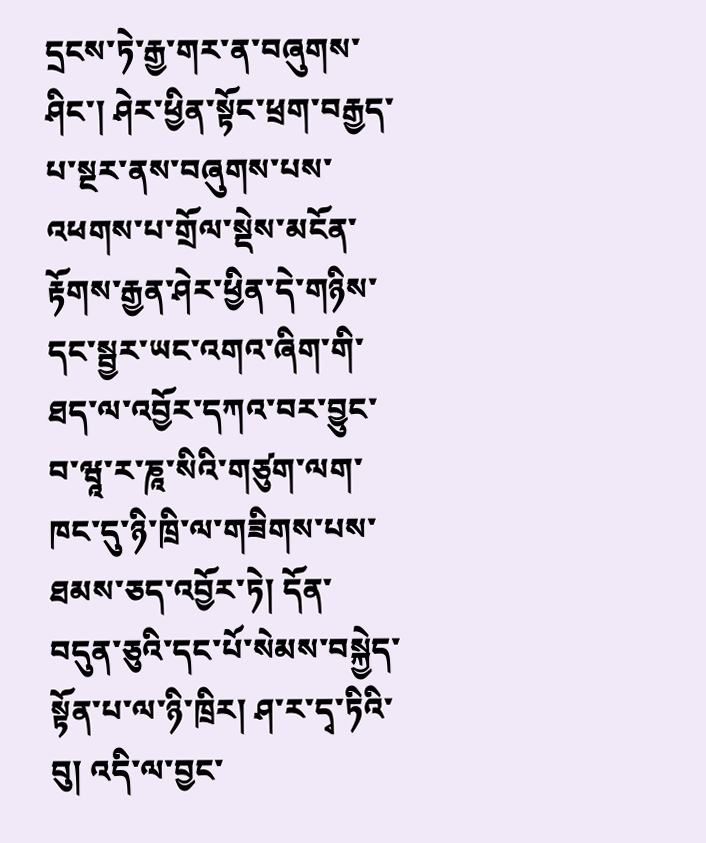དྲངས་ཏེ་རྒྱ་གར་ན་བཞུགས་ཤིང་། ཤེར་ཕྱིན་སྟོང་ཕྲག་བརྒྱད་པ་སྔར་ནས་བཞུགས་པས་འཕགས་པ་གྲོལ་སྡེས་མངོན་རྟོགས་རྒྱན་ཤེར་ཕྱིན་དེ་གཉིས་དང་སྦྱར་ཡང་འགའ་ཞིག་གི་ཐད་ལ་འབྱོར་དཀའ་བར་བྱུང་བ་ཝཱ་ར་ཎཱ་སིའི་གཙུག་ལག་ཁང་དུ་ཉི་ཁྲི་ལ་གཟིགས་པས་ཐམས་ཅད་འབྱོར་ཏེ། དོན་བདུན་ཅུའི་དང་པོ་སེམས་བསྐྱེད་སྟོན་པ་ལ་ཉི་ཁྲིར། ཤ་ར་དྭ་ཏིའི་བུ། འདི་ལ་བྱང་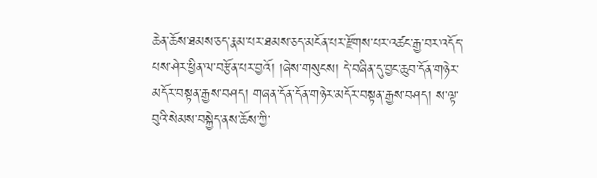ཆེན་ཆོས་ཐམས་ཅད་རྣམ་པར་ཐམས་ཅད་མངོན་པར་རྫོགས་པར་འཚང་རྒྱ་བར་འདོད་པས་ཤེར་ཕྱིན་ལ་བརྩོན་པར་བྱའོ། །ཞེས་གསུངས། དེ་བཞིན་དུ་བྱང་ཆུབ་དོན་གཉེར་མདོར་བསྟན་རྒྱས་བཤད། གཞན་དོན་དོན་གཉེར་མདོར་བསྟན་རྒྱས་བཤད། ས་ལྟ་བུའི་སེམས་བསྐྱེད་ནས་ཆོས་ཀྱི་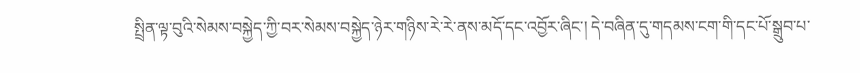སྤྲིན་ལྟ་བུའི་སེམས་བསྐྱེད་ཀྱི་བར་སེམས་བསྐྱེད་ཉེར་གཉིས་རེ་རེ་ནས་མདོ་དང་འབྱོར་ཞིང་། དེ་བཞིན་དུ་གདམས་ངག་གི་དང་པོ་སྒྲུབ་པ་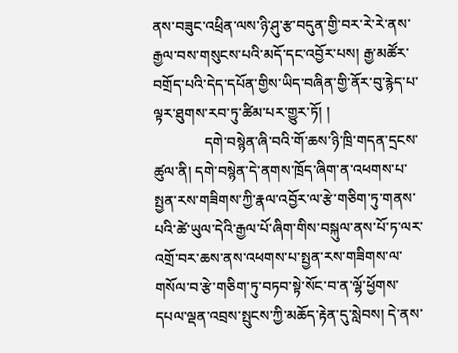ནས་བཟུང་འཕྲིན་ལས་ཉི་ཤུ་རྩ་བདུན་གྱི་བར་རེ་རེ་ནས་རྒྱལ་བས་གསུངས་པའི་མདོ་དང་འབྱོར་པས། རྒྱ་མཚོར་བགྲོད་པའི་དེད་དཔོན་གྱིས་ཡིད་བཞིན་གྱི་ནོར་བུ་རྙེད་པ་ལྟར་ཐུགས་རབ་ཏུ་ཚིམ་པར་གྱུར་ཏོ། །
              དགེ་བསྙེན་ཞི་བའི་གོ་ཆས་ཉི་ཁྲི་གདན་དྲངས་ཚུལ་ནི། དགེ་བསྙེན་དེ་ནགས་ཁྲོད་ཞིག་ན་འཕགས་པ་སྤྱན་རས་གཟིགས་ཀྱི་རྣལ་འབྱོར་ལ་རྩེ་གཅིག་ཏུ་གནས་པའི་ཚེ་ཡུལ་དེའི་རྒྱལ་པོ་ཞིག་གིས་བསྐུལ་ནས་པོ་ཏ་ལར་འགྲོ་བར་ཆས་ནས་འཕགས་པ་སྤྱན་རས་གཟིགས་ལ་གསོལ་བ་རྩེ་གཅིག་ཏུ་བཏབ་སྟེ་སོང་བ་ན་ལྷོ་ཕྱོགས་དཔལ་ལྡན་འབྲས་སྤུངས་ཀྱི་མཆོད་རྟེན་དུ་སླེབས། དེ་ནས་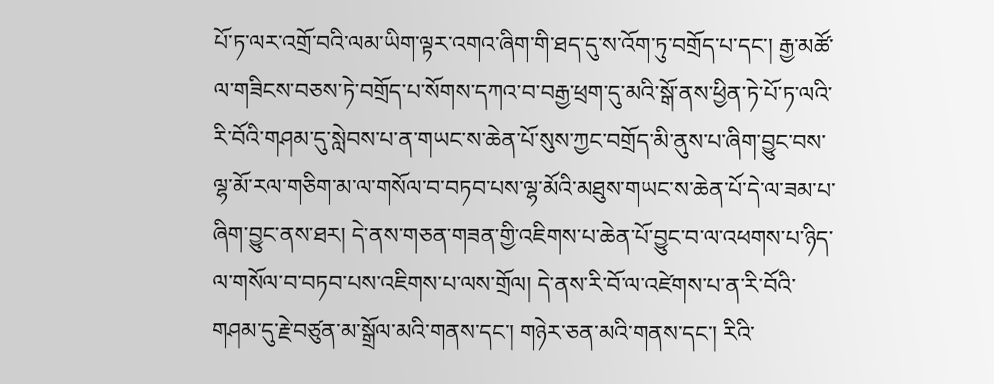པོ་ཏ་ལར་འགྲོ་བའི་ལམ་ཡིག་ལྟར་འགའ་ཞིག་གི་ཐད་དུ་ས་འོག་ཏུ་བགྲོད་པ་དང་། རྒྱ་མཚོ་ལ་གཟིངས་བཅས་ཏེ་བགྲོད་པ་སོགས་དཀའ་བ་བརྒྱ་ཕྲག་དུ་མའི་སྒོ་ནས་ཕྱིན་ཏེ་པོ་ཏ་ལའི་རི་བོའི་གཤམ་དུ་སླེབས་པ་ན་གཡང་ས་ཆེན་པོ་སུས་ཀྱང་བགྲོད་མི་ནུས་པ་ཞིག་བྱུང་བས་ལྷ་མོ་རལ་གཅིག་མ་ལ་གསོལ་བ་བཏབ་པས་ལྷ་མོའི་མཐུས་གཡང་ས་ཆེན་པོ་དེ་ལ་ཟམ་པ་ཞིག་བྱུང་ནས་ཐར། དེ་ནས་གཅན་གཟན་གྱི་འཇིགས་པ་ཆེན་པོ་བྱུང་བ་ལ་འཕགས་པ་ཉིད་ལ་གསོལ་བ་བཏབ་པས་འཇིགས་པ་ལས་གྲོལ། དེ་ནས་རི་བོ་ལ་འཛེགས་པ་ན་རི་བོའི་གཤམ་དུ་རྗེ་བཙུན་མ་སྒྲོལ་མའི་གནས་དང་། གཉེར་ཅན་མའི་གནས་དང་། རིའི་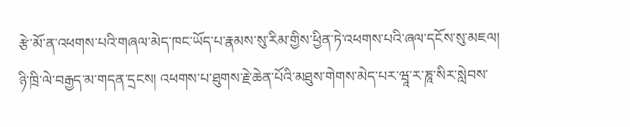རྩེ་མོ་ན་འཕགས་པའི་གཞལ་མེད་ཁང་ཡོད་པ་རྣམས་སུ་རིམ་གྱིས་ཕྱིན་ཏེ་འཕགས་པའི་ཞལ་དངོས་སུ་མཇལ། ཉི་ཁྲི་ལེ་བརྒྱད་མ་གདན་དྲངས། འཕགས་པ་ཐུགས་རྗེ་ཆེན་པོའི་མཐུས་གེགས་མེད་པར་ཝཱ་ར་ཎཱ་སིར་སླེབས་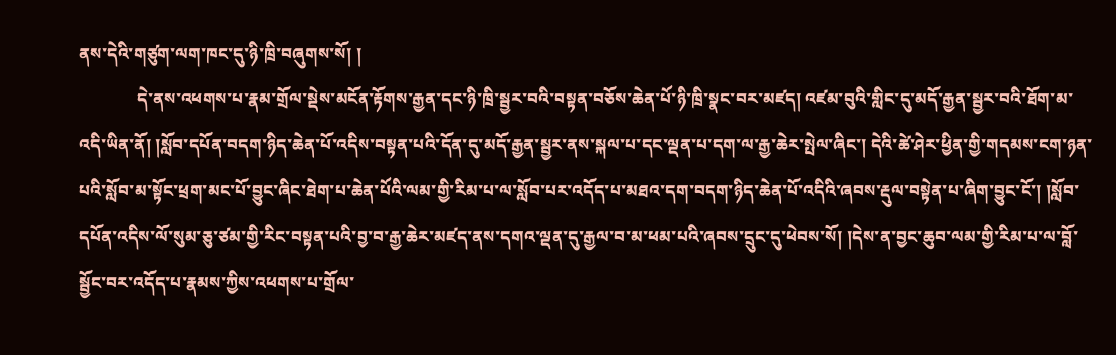ནས་དེའི་གཙུག་ལག་ཁང་དུ་ཉི་ཁྲི་བཞུགས་སོ། །
              དེ་ནས་འཕགས་པ་རྣམ་གྲོལ་སྡེས་མངོན་རྟོགས་རྒྱན་དང་ཉི་ཁྲི་སྦྱར་བའི་བསྟན་བཅོས་ཆེན་པོ་ཉི་ཁྲི་སྣང་བར་མཛད། འཛམ་བུའི་གླིང་དུ་མདོ་རྒྱན་སྦྱར་བའི་ཐོག་མ་འདི་ཡིན་ནོ། །སློབ་དཔོན་བདག་ཉིད་ཆེན་པོ་འདིས་བསྟན་པའི་དོན་དུ་མདོ་རྒྱན་སྦྱར་ནས་སྐལ་པ་དང་ལྡན་པ་དག་ལ་རྒྱ་ཆེར་སྤེལ་ཞིང་། དེའི་ཚེ་ཤེར་ཕྱིན་གྱི་གདམས་ངག་ཉན་པའི་སློབ་མ་སྟོང་ཕྲག་མང་པོ་བྱུང་ཞིང་ཐེག་པ་ཆེན་པོའི་ལམ་གྱི་རིམ་པ་ལ་སློབ་པར་འདོད་པ་མཐའ་དག་བདག་ཉིད་ཆེན་པོ་འདིའི་ཞབས་རྡུལ་བསྟེན་པ་ཞིག་བྱུང་ངོ་། །སློབ་དཔོན་འདིས་ལོ་སུམ་ཅུ་ཙམ་གྱི་རིང་བསྟན་པའི་བྱ་བ་རྒྱ་ཆེར་མཛད་ནས་དགའ་ལྡན་དུ་རྒྱལ་བ་མ་ཕམ་པའི་ཞབས་དྲུང་དུ་ཕེབས་སོ། །དེས་ན་བྱང་ཆུབ་ལམ་གྱི་རིམ་པ་ལ་བློ་སྦྱོང་བར་འདོད་པ་རྣམས་ཀྱིས་འཕགས་པ་གྲོལ་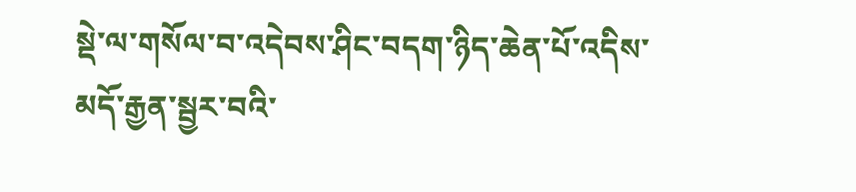སྡེ་ལ་གསོལ་བ་འདེབས་ཤིང་བདག་ཉིད་ཆེན་པོ་འདིས་མདོ་རྒྱན་སྦྱར་བའི་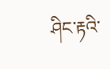ཤིང་རྟའི་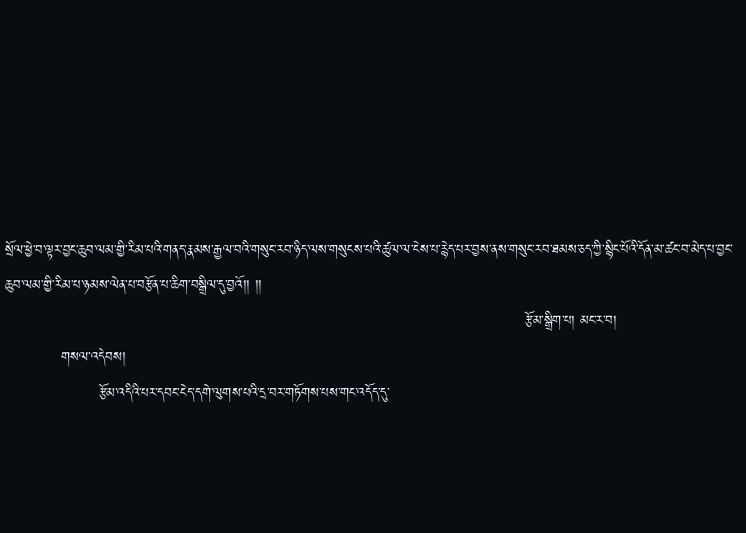སྲོལ་ཕྱེ་བ་ལྟར་བྱང་ཆུབ་ལམ་གྱི་རིམ་པའི་གནད་རྣམས་རྒྱལ་བའི་གསུང་རབ་ཉིད་ལས་གསུངས་པའི་ཚུལ་ལ་ངེས་པ་རྙེད་པར་བྱས་ནས་གསུང་རབ་ཐམས་ཅད་ཀྱི་སྙིང་པོའི་དོན་མ་ཚང་བ་མེད་པ་བྱང་ཆུབ་ལམ་གྱི་རིམ་པ་ཉམས་ལེན་པ་བརྩོན་པ་ཆིག་བསྒྲིལ་དུ་བྱའོ།། །།
                                                                                                               རྩོམ་སྒྲིག་པ། མང་ར་བ།
            གསལ་འདེབས།
                    རྩོམ་འདིའི་པར་དབང་ངེད་དགེ་ལུགས་པའི་དྲ་བར་གཏོགས་པས་གང་འདོད་དུ་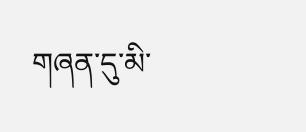གཞན་དུ་མི་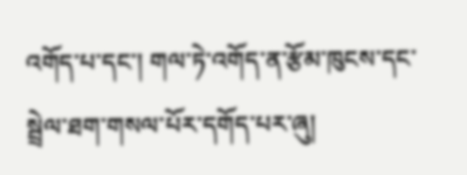འགོད་པ་དང་། གལ་ཏེ་འགོད་ན་རྩོམ་ཁུངས་དང་སྦྲེལ་ཐག་གསལ་པོར་དགོད་པར་ཞུ།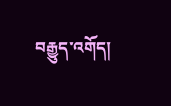བརྒྱུད་འགོད།